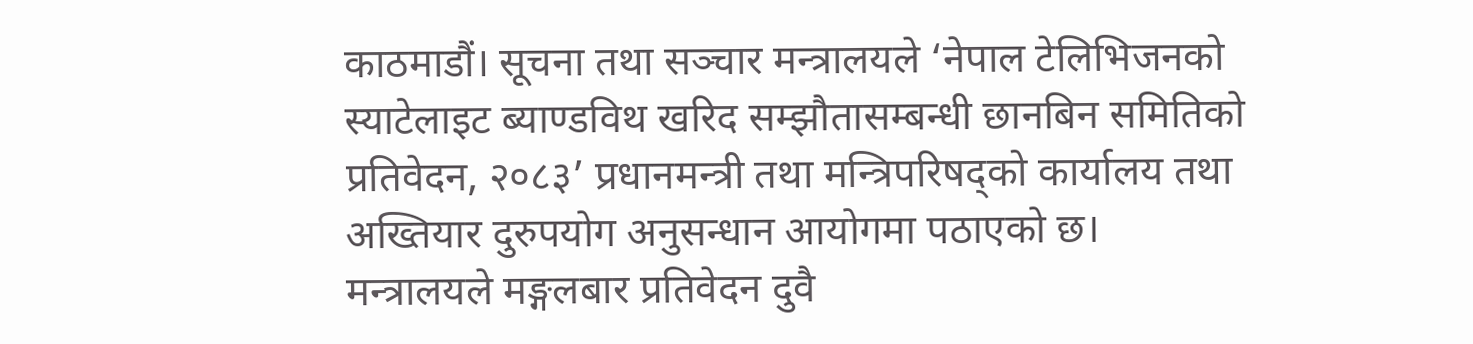काठमाडौं। सूचना तथा सञ्चार मन्त्रालयले ‘नेपाल टेलिभिजनको स्याटेलाइट ब्याण्डविथ खरिद सम्झौतासम्बन्धी छानबिन समितिको प्रतिवेदन, २०८३’ प्रधानमन्त्री तथा मन्त्रिपरिषद्को कार्यालय तथा अख्तियार दुरुपयोग अनुसन्धान आयोगमा पठाएको छ।
मन्त्रालयले मङ्गलबार प्रतिवेदन दुवै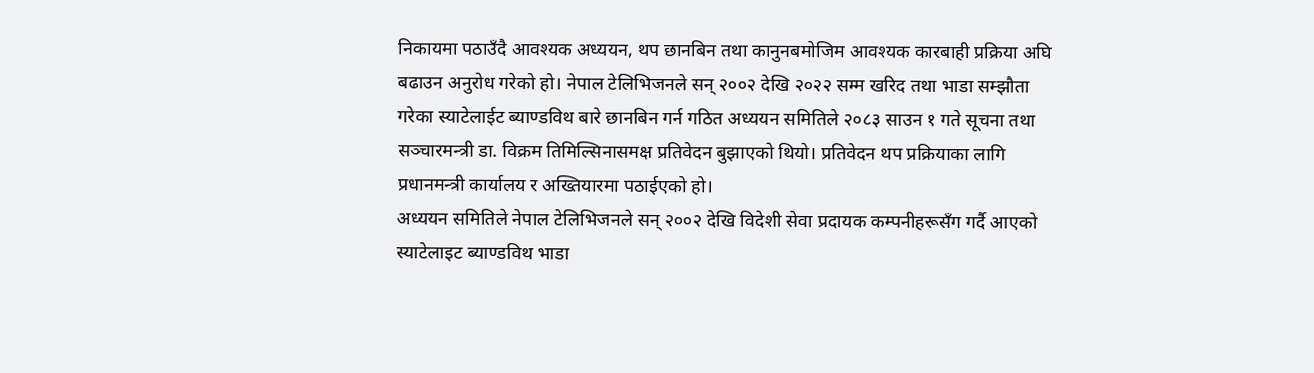निकायमा पठाउँदै आवश्यक अध्ययन, थप छानबिन तथा कानुनबमोजिम आवश्यक कारबाही प्रक्रिया अघि बढाउन अनुरोध गरेको हो। नेपाल टेलिभिजनले सन् २००२ देखि २०२२ सम्म खरिद तथा भाडा सम्झौता गरेका स्याटेलाईट ब्याण्डविथ बारे छानबिन गर्न गठित अध्ययन समितिले २०८३ साउन १ गते सूचना तथा सञ्चारमन्त्री डा. विक्रम तिमिल्सिनासमक्ष प्रतिवेदन बुझाएको थियो। प्रतिवेदन थप प्रक्रियाका लागि प्रधानमन्त्री कार्यालय र अख्तियारमा पठाईएको हो।
अध्ययन समितिले नेपाल टेलिभिजनले सन् २००२ देखि विदेशी सेवा प्रदायक कम्पनीहरूसँग गर्दै आएको स्याटेलाइट ब्याण्डविथ भाडा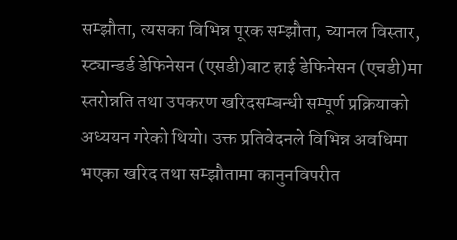सम्झौता, त्यसका विभिन्न पूरक सम्झौता, च्यानल विस्तार, स्ट्यान्डर्ड डेफिनेसन (एसडी)बाट हाई डेफिनेसन (एचडी)मा स्तरोन्नति तथा उपकरण खरिदसम्बन्धी सम्पूर्ण प्रक्रियाको अध्ययन गरेको थियो। उक्त प्रतिवेदनले विभिन्न अवधिमा भएका खरिद तथा सम्झौतामा कानुनविपरीत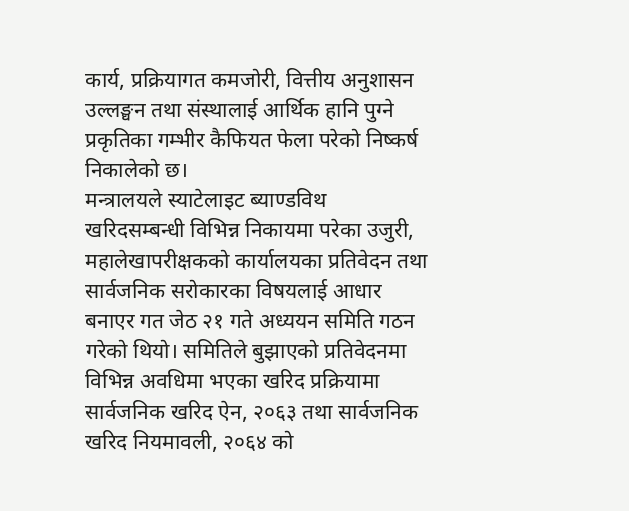कार्य, प्रक्रियागत कमजोरी, वित्तीय अनुशासन उल्लङ्घन तथा संस्थालाई आर्थिक हानि पुग्ने प्रकृतिका गम्भीर कैफियत फेला परेको निष्कर्ष निकालेको छ।
मन्त्रालयले स्याटेलाइट ब्याण्डविथ खरिदसम्बन्धी विभिन्न निकायमा परेका उजुरी, महालेखापरीक्षकको कार्यालयका प्रतिवेदन तथा सार्वजनिक सरोकारका विषयलाई आधार बनाएर गत जेठ २१ गते अध्ययन समिति गठन गरेको थियो। समितिले बुझाएको प्रतिवेदनमा विभिन्न अवधिमा भएका खरिद प्रक्रियामा सार्वजनिक खरिद ऐन, २०६३ तथा सार्वजनिक खरिद नियमावली, २०६४ को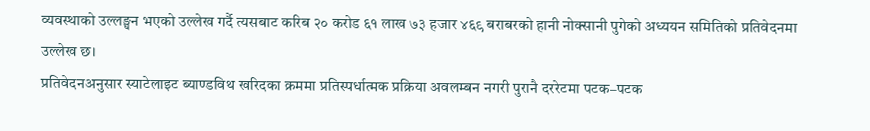व्यवस्थाको उल्लङ्घन भएको उल्लेख गर्दै त्यसबाट करिब २० करोड ६१ लाख ७३ हजार ४६९ बराबरको हानी नोक्सानी पुगेको अध्ययन समितिको प्रतिवेदनमा उल्लेख छ।
प्रतिवेदनअनुसार स्याटेलाइट ब्याण्डविथ खरिदका क्रममा प्रतिस्पर्धात्मक प्रक्रिया अवलम्बन नगरी पुरानै दररेटमा पटक–पटक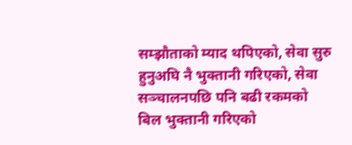सम्झौताको म्याद थपिएको, सेवा सुरु हुनुअघि नै भुक्तानी गरिएको, सेवा सञ्चालनपछि पनि बढी रकमको बिल भुक्तानी गरिएको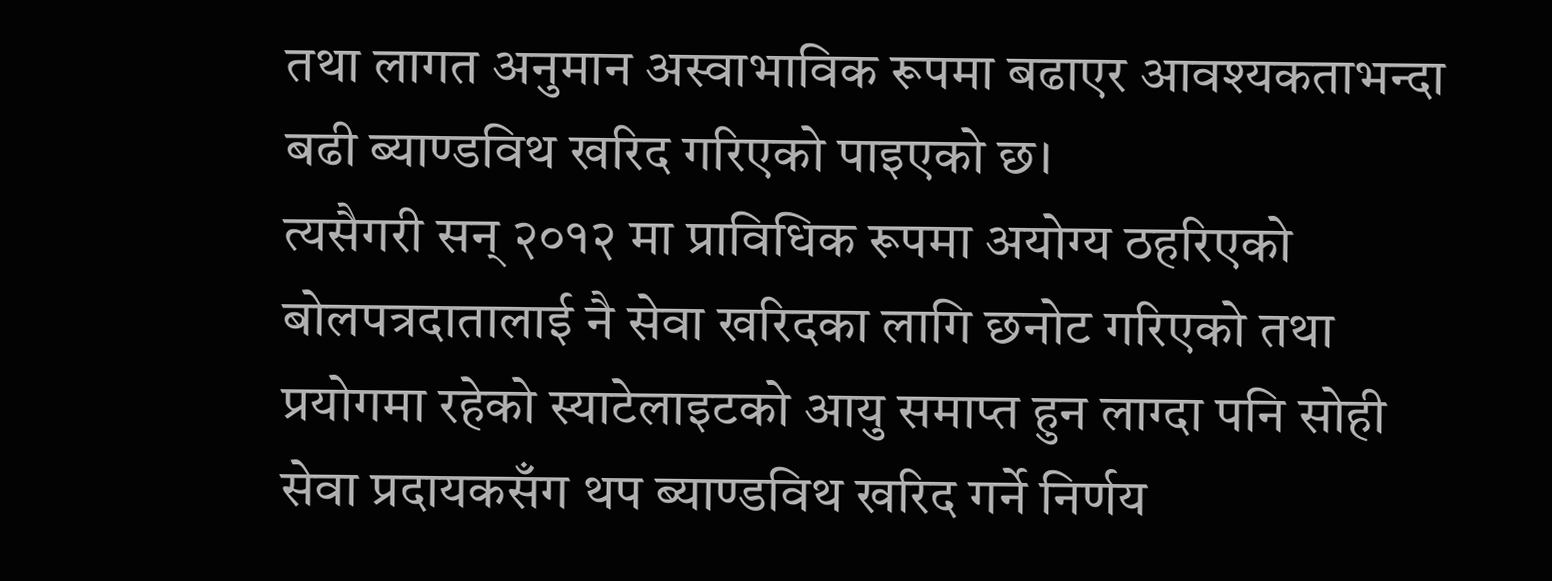तथा लागत अनुमान अस्वाभाविक रूपमा बढाएर आवश्यकताभन्दा बढी ब्याण्डविथ खरिद गरिएको पाइएको छ।
त्यसैगरी सन् २०१२ मा प्राविधिक रूपमा अयोग्य ठहरिएको बोलपत्रदातालाई नै सेवा खरिदका लागि छनोट गरिएको तथा प्रयोगमा रहेको स्याटेलाइटको आयु समाप्त हुन लाग्दा पनि सोही सेवा प्रदायकसँग थप ब्याण्डविथ खरिद गर्ने निर्णय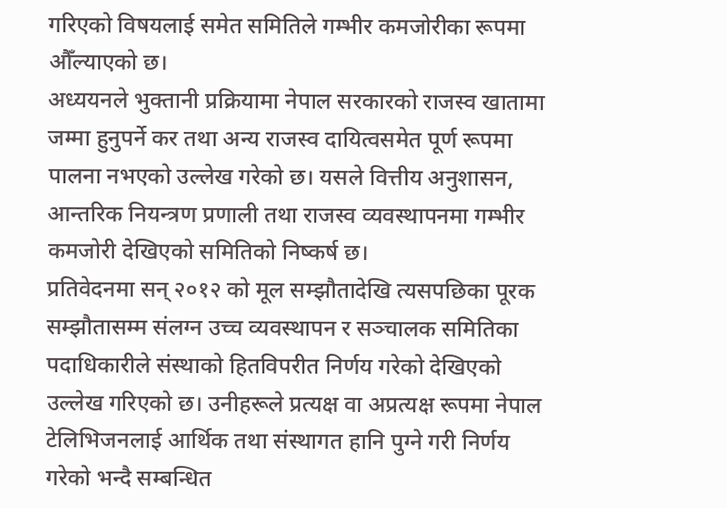गरिएको विषयलाई समेत समितिले गम्भीर कमजोरीका रूपमा औँल्याएको छ।
अध्ययनले भुक्तानी प्रक्रियामा नेपाल सरकारको राजस्व खातामा जम्मा हुनुपर्ने कर तथा अन्य राजस्व दायित्वसमेत पूर्ण रूपमा पालना नभएको उल्लेख गरेको छ। यसले वित्तीय अनुशासन, आन्तरिक नियन्त्रण प्रणाली तथा राजस्व व्यवस्थापनमा गम्भीर कमजोरी देखिएको समितिको निष्कर्ष छ।
प्रतिवेदनमा सन् २०१२ को मूल सम्झौतादेखि त्यसपछिका पूरक सम्झौतासम्म संलग्न उच्च व्यवस्थापन र सञ्चालक समितिका पदाधिकारीले संस्थाको हितविपरीत निर्णय गरेको देखिएको उल्लेख गरिएको छ। उनीहरूले प्रत्यक्ष वा अप्रत्यक्ष रूपमा नेपाल टेलिभिजनलाई आर्थिक तथा संस्थागत हानि पुग्ने गरी निर्णय गरेको भन्दै सम्बन्धित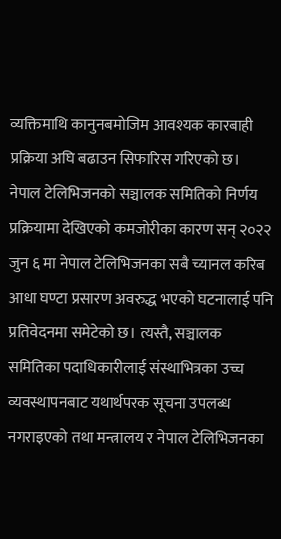व्यक्तिमाथि कानुनबमोजिम आवश्यक कारबाही प्रक्रिया अघि बढाउन सिफारिस गरिएको छ।
नेपाल टेलिभिजनको सञ्चालक समितिको निर्णय प्रक्रियामा देखिएको कमजोरीका कारण सन् २०२२ जुन ६ मा नेपाल टेलिभिजनका सबै च्यानल करिब आधा घण्टा प्रसारण अवरुद्ध भएको घटनालाई पनि प्रतिवेदनमा समेटेको छ। त्यस्तै, सञ्चालक समितिका पदाधिकारीलाई संस्थाभित्रका उच्च व्यवस्थापनबाट यथार्थपरक सूचना उपलब्ध नगराइएको तथा मन्त्रालय र नेपाल टेलिभिजनका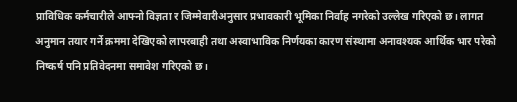प्राविधिक कर्मचारीले आफ्नो विज्ञता र जिम्मेवारीअनुसार प्रभावकारी भूमिका निर्वाह नगरेको उल्लेख गरिएको छ। लागत अनुमान तयार गर्ने क्रममा देखिएको लापरबाही तथा अस्वाभाविक निर्णयका कारण संस्थामा अनावश्यक आर्थिक भार परेको निष्कर्ष पनि प्रतिवेदनमा समावेश गरिएको छ।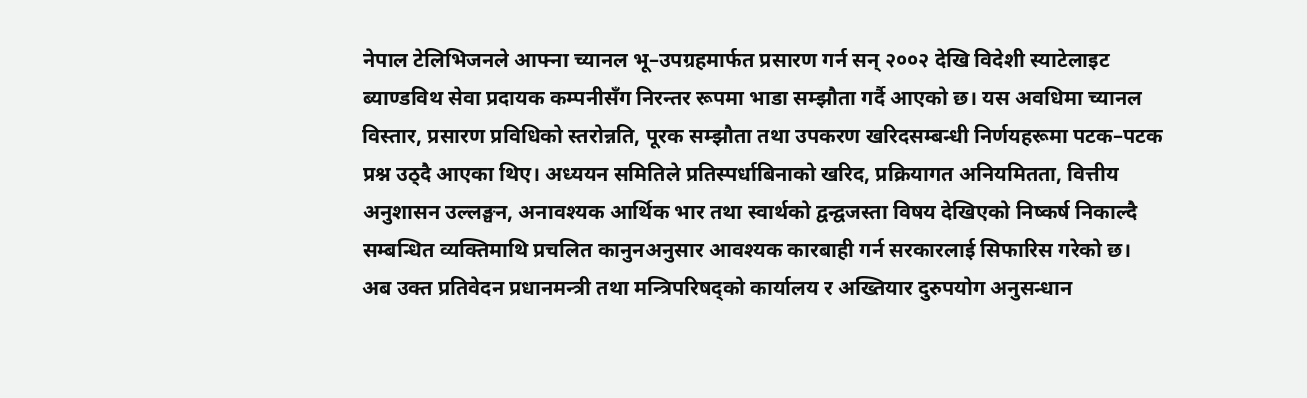नेपाल टेलिभिजनले आफ्ना च्यानल भू–उपग्रहमार्फत प्रसारण गर्न सन् २००२ देखि विदेशी स्याटेलाइट ब्याण्डविथ सेवा प्रदायक कम्पनीसँग निरन्तर रूपमा भाडा सम्झौता गर्दै आएको छ। यस अवधिमा च्यानल विस्तार, प्रसारण प्रविधिको स्तरोन्नति, पूरक सम्झौता तथा उपकरण खरिदसम्बन्धी निर्णयहरूमा पटक–पटक प्रश्न उठ्दै आएका थिए। अध्ययन समितिले प्रतिस्पर्धाबिनाको खरिद, प्रक्रियागत अनियमितता, वित्तीय अनुशासन उल्लङ्घन, अनावश्यक आर्थिक भार तथा स्वार्थको द्वन्द्वजस्ता विषय देखिएको निष्कर्ष निकाल्दै सम्बन्धित व्यक्तिमाथि प्रचलित कानुनअनुसार आवश्यक कारबाही गर्न सरकारलाई सिफारिस गरेको छ।
अब उक्त प्रतिवेदन प्रधानमन्त्री तथा मन्त्रिपरिषद्को कार्यालय र अख्तियार दुरुपयोग अनुसन्धान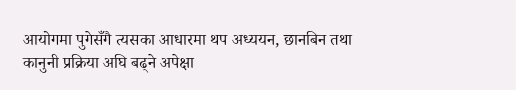आयोगमा पुगेसँगै त्यसका आधारमा थप अध्ययन, छानबिन तथा कानुनी प्रक्रिया अघि बढ्ने अपेक्षा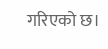गरिएको छ।